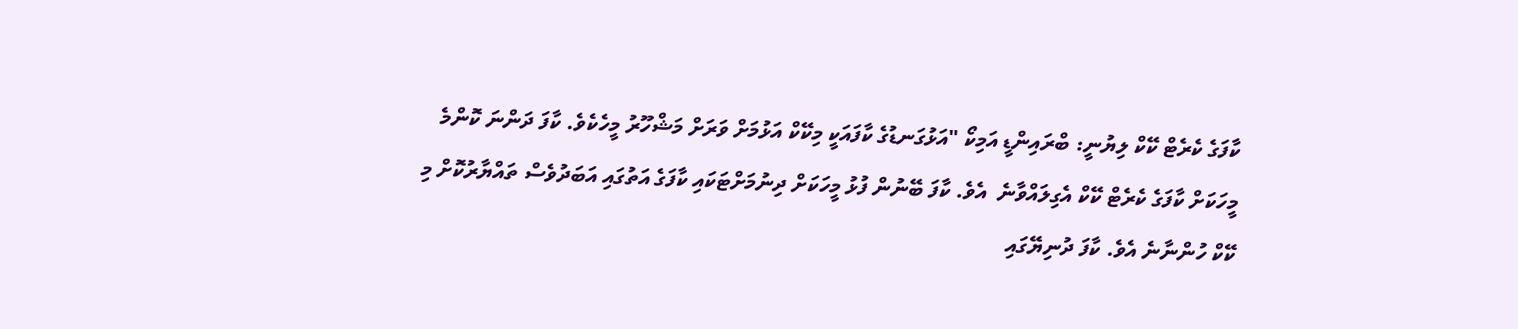ކާފަގެ ކެރެޓް ކޭކް ލިޔުނީ: ބްރައިންޑީ އަމިކޯ "އަޅުގަނޑުގެ ކާފައަކީ މިކޭކް އަޅުމަށް ވަރަށް މަޝްހޫރު މީހެކެވެ. ކާފަ ދަންނަ ކޮންމެ މީހަކަށް ކާފަގެ ކެރެޓް ކޭކް އެގިލައްވާނެ  އެވެ. ކާފަ ބޭނުން ފުޅު މީހަކަށް ދިނުމަށްޓަކައި ކާފަގެ އަތުގައި އަބަދުވެސް ތައްޔާރުކޮށް މި ކޭކް ހުންނާނެ އެވެ. ކާފަ ދުނިޔޭގައި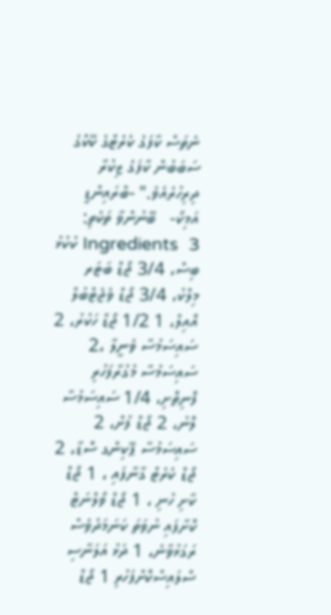ނެތަސް ކާފަގެ ކެރެޓްގެ ކޭކްގެ ސަބަބުން ކާފަގެ ޒިކުރާ ދިރިހުރެއެވެ." -ބްރައިންޑީ އަމިކޯ-   ބޭނުންވާ ތަކެތި: Ingredients  3 ކުކުޅު ބިސް، 3/4 ޖޯޑް ބަޓަރ މިލްކު، 3/4 ޖޯޑް ވެޖެޓްބުލް އޮއިލް، 1 1/2 ޖޯޑް ހަކުރު، 2 ސައިސަމުސާ ވެނީލާ ،2 ސައިސަމުސާ މުގުރާފަހުރި ފޮނިތޮށި، 1/4 ސައިސަމުސާ ލޮނު، 2 ޖޯޑް ފުށް، 2 ސައިސަމުސާ ޕޭކިންގ ސޮޑާ، 2 ޖޯޑް ކެރެޓް ގާނާފައި ، 1 ޖޯޑް ކާށި ހުނި ، 1 ޖޯޑް ވޯލްނަޓް ކޮށާފައި ނުވަތަ ކަނަމަދުވެސް ރަގަޅުވާނެ، 1 ދަޅު އަލަނާސި ސްލައިސްކޮށްފަހުރި 1 ޖޯޑް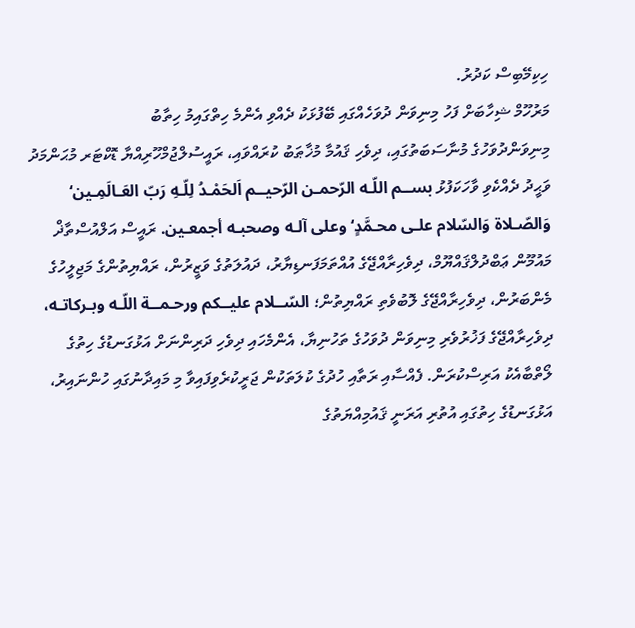ހިކިމޭބިސް ކަދުރު.
މަރުހޫމް ޝިހާބަށް ފަހު މިނިވަން ދުވަހެއްގައި ބޭފުޅަކު ދެއްވި އެންމެ ހިތްގައިމު ހިތާބު
މިނިވަންދުވަހުގެ މުނާސަބަތުގައި، ދިވެހި ޤައުމާ މުޚާޠަބު ކުރައްވައި، ރައީސުލްޖުމްހޫރިއްޔާ ޑޮކްޓަރ މުޙަންމަދު ވަޙީދު ދެއްކެވި ވާހަކަފުޅު بســم اللّـه الرّحمـن الرّحيــم اَلحَمْـدُ لِلّـهِ رَبّ العَـالَمِـين‘ وَالصّـلاة وَالسّلام علـى محـمَّدٍ‘ وعلى آلـه وصحبـه أجمعـين. ރައީސް އަލްއުސްތާޛް މައުމޫން ޢަބްދުލްޤައްޔޫމް، ދިވެހިރާއްޖޭގެ އުއްތަމަފަނޑިޔާރު، ދައުލަތުގެ ވަޒީރުން، ރައްޔިތުންގެ މަޖިލީހުގެ މެންބަރުން، ދިވެހިރާއްޖޭގެ ލޮބުވެތި ރައްޔިތުން؛ السّــلام عليــكم ورحـمــة اللّـه وبـركاتـه، ދިވެހިރާއްޖޭގެ ފަޚުރުވެރި މިނިވަން ދުވަހުގެ ތަހުނިޔާ، އެންމެހައި ދިވެހި ދަރިންނަށް އަޅުގަނޑުގެ ހިތުގެ ލޯތްބާއެކު އަރިސްކުރަން. ފެއްސާއި ރަތާއި ހުދުގެ ކުލަތަކުން ޖަރީކުރެވިފައިވާ މި މައިދާނުގައި ހުންނައިރު، އަޅުގަނޑުގެ ހިތުގައި އުތުރި އަރަނީ ޤައުމިއްޔަތުގެ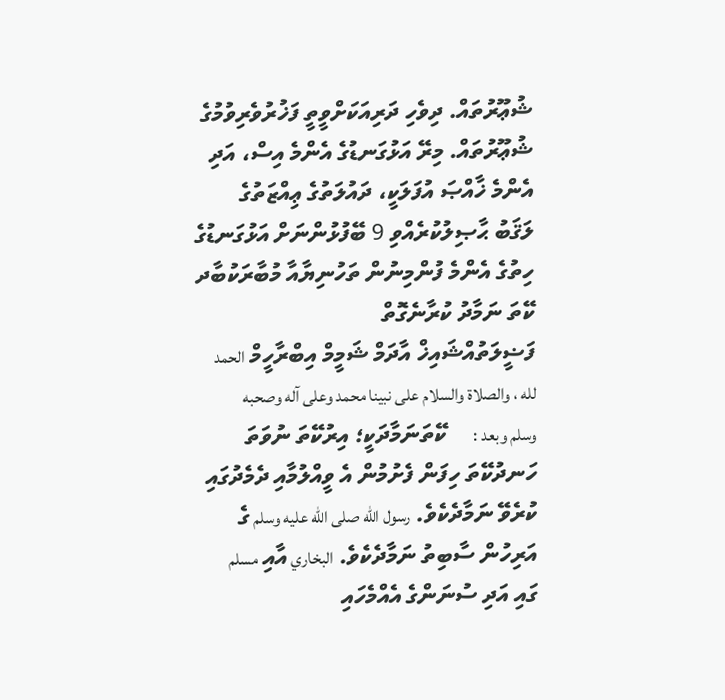ޝުޢޫރުތައް. ދިވެހި ދަރިއަކަށްވީތީ ފަޚުރުވެރިވުމުގެ ޝުޢޫރުތައް. މިރޭ އަޅުގަނޑުގެ އެންމެ އިސް، އަދި އެންމެ ޚާއްޞަ އުފަލަކީ، ދައުލަތުގެ ޢިއްޒަތުގެ ލަޤަބު ޙާޞިލުކުރެއްވި 9 ބޭފުޅުންނަށް އަޅުގަނޑުގެ ހިތުގެ އެންމެ ފުންމިނުން ތަހުނިޔާއާ މުބާރަކުބާދ
ކޭތަ ނަމާދު ކުރާނެގޮތް
ފަޟީލަތުއްޝައިޚް އާދަމް ޝަމީމް އިބްރާހީމް الحمد لله ، والصلاة والسلام على نبينا محمد وعلى آله وصحبه وسلم وبعد :        ކޭތަނަމާދަކީ؛ އިރުކޭތަ ނުވަތަ ހަނދުކޭތަ ހިފަން ފެށުމުން އެ ވީއްލުމާއި ދެމެދުގައި ކުރެވޭ ނަމާދެކެވެ. رسول الله صلى الله عليه وسلم ގެ އަރިހުން ސާބިތު ނަމާދެކެވެ. البخاري އާއި مسلم ގައި އަދި ސުނަންގެ އެއްމެހައި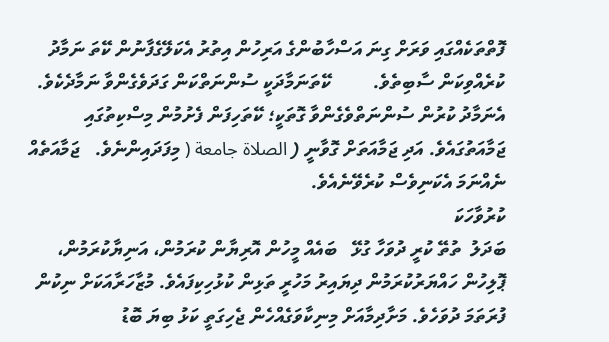ފޮތްތަކެއްގައި ވަރަށް ގިނަ އަސްހާބުންގެ އަރިހުން އިތުރު އެކަލޭގެފާނުން ކޭތަ ނަމާދު ކުރެއްވިކަން ސާބިތެވެ.         ކޭތަނަމާދަކީ ސުންނަތްކަން ގަދަވެގެންވާ ނަމާދެކެވެ. އެނަމާދު ކުރުން ސުންނަތްވެގެންވާ ގޮތަކީ؛ ކޭތަހިފަން ފެށުމުން މިސްކިތުގައި ޖަމާއަތުގައެވެ. އަދި ޖަމާއަތަށް ގޮވާނީ ( الصلاة جامعة ( މިފަދައިންނެވެ.   ޖަމާއަތެއް ނެއްނަމަ އެކަނިވެސް ކުރެވޭނެއެވެ.
ކުރުވާހަކަ
ބަދަލު  ތުތޭ ކުރީ ދުވަހާ ގުޅޭ   ބައެއް މީހުން އޮރިޔާން ކުރަމުން، އަނިޔާކުރަމުން، ޕޮލިހުން ހައްޔަރުކުރަމުން ދިޔައިރު މަހުރީ ތަޅިން ކުޅުހިކިފައެވެ. މުޒާހަރާއަކަށް ނިކުން ފުރަތަމަ ދުވަހެވެ. މަށާދިމާއަށް މިނިކާވަގެއްހެން ޖެހިގަތީ ކަޅު ބިޔަ ބޮޑު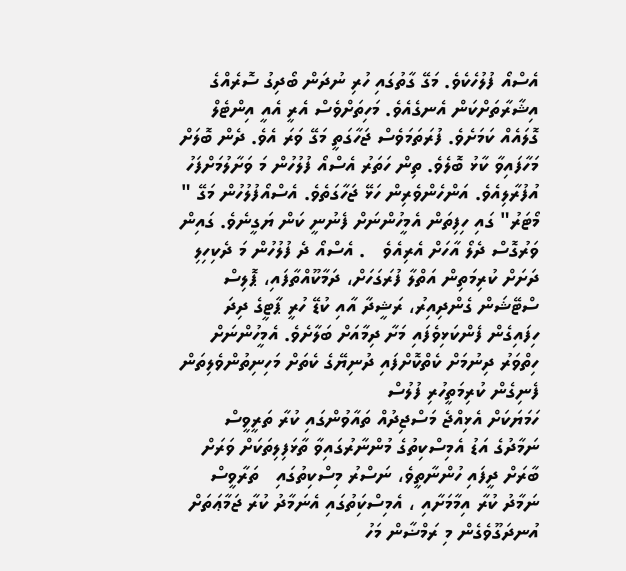އެސްއޯ ފުލުހެކެވެ. މަގޭ ގާތުގައި ހުރި ނުދަން ބޯދިގު ސޮރެއްގެ އިޝާރާތަށްކަން އެނގެއެވެ. މަހިތަށްވެސް އެރީ އެއީ އިންޓެލް ގޮލައެއް ކަމަށެވެ. ފުރަތަމަވެސް ޖަހާގަތީ މަގޭ ވަރަ އެވެ. ދެން ބޮލަށް މަހާފައިވާ ކާޅު ބޮލެވެ. ތިން ހަތަރު އެސްއޯ ފުލުހުން މަ ވަށާލުމަށްފަހު އުފުރާލިއެވެ. އަންހެންވެރިން ހަޅޭ ޖަހާގަތެވެ. އެސްއޯފުލުހުން މަގޭ " މޯޓަރު" ގައި ހިފިތަން އެމީހުންނަށް ފެނުނީ ކަން ޔަގީނެވެ. ގައިން ވަރުގޮސް ދެލޯ އާހަށް އެރިއެވެ   . އެސްއޯ ދެ ފުލުހުން މަ ދެކިހިލި ދަށަށް ކުރިމަތިން އަތްލާ ފުރަގަހަށް، ދަމާކޫއްތާފައި، ޕޮލިސް ސްޓޭޝަން ގެންދިއިރު، ރަޝީދާ އާއި ކުޑޭ ހުރީ ޕާޓީގެ ދިދަ ހިފައިގެން ފެންކަޅިވެފައި މަށާ ދިމާއަށް ބަލާށެވެ. އެމީހުންނަށް ހިތްވަރު ދިނުމަށް ކެތްކޮށްފައި ދުނިޔޭގެ ކެތަށް މަހިނިތުންވެލިތަން ފެނިގެން ކުރިމަތީހުރި ފުލުސް
ހަމަޔަކަށް އެޅިއްޖެ މަސްޖިދުއް ތައާވުންގައި ކުރާ ތަރީވީސް ނަމާދުގެ އަޑު އެމިސްކިތުގެ މުންނާރުގައިވާ ތާޅަފިލިތަކަށް ވަރަށް ބާރަށް ދީފައި ހުންނާތީވެ، ނަސްރު މިސްކިތުގައި   ތަރާވީސް ނަމާދު ކުރާ އިމާމަށާއި ، އެމިސްކަިތުގައި އެނަމާދު ކުރާ ޖަމާޢަތަށް އުނދަގޫވެގެން މި ރަމްޟާން މަހު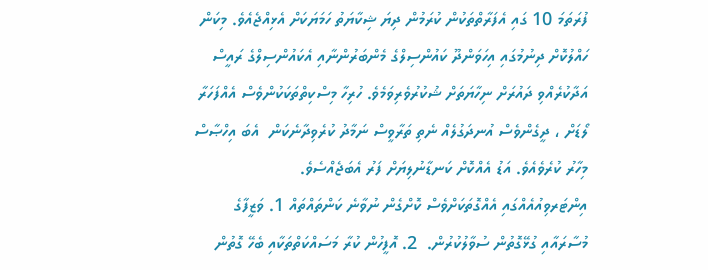ފުރަތަމަ 10 ގައި އެފަރާތްތަކުން ކުރަމުން ދިޔަ ޝިކާޔަތު ހަމަޔަކަށް އެޅިއްޖެއެވެ. މިކަން ހައްލުކޮށް ދިނުމުގައި އިހަވަންދޫ ކައުންސިލްގެ މެންބަރުންނާއި އެކައުންސިލްގެ ރައީސް އަދާކުރެއްވި ދައުރަށް ނިހާޔަތަށް ޝުކުރުވެރިވަމެވެ. ހުރިހާ މިސްކިތްތަކަކުންވެސް އެއްފަހަރާ ލޯޑަށް ، ދީގެންވެސް އުނދަގުލެއް ނެތި ތަރާވީސް ނަމާދު ކުރެވިދާނެކަން  އެބަ އިހްޞާސް މިހާރު ކުރެވެއެވެ. އަޑު އެއްކޮށް ކަނޑާނުލިޔަށް ފަރު އެބަޖެއްސެވެ.
އިންޓަރވިއުއެއްގައި އެއްގޮތަކަށްވެސް ކޮށްގެން ނުވާނެ ކަންތައްތައް 1. ވަޒީފާގެ މުސާރައާއި ގުޅޭގޮތުން ސުވާލުކުރުން.  2. އޮފީހުން ކުރާ މަސައްކަތްތަކާއި ބެހޭ ގޮތުން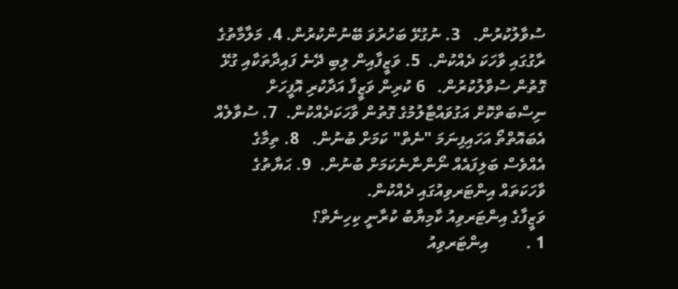ސުވާލުކުރުން.   3. ނުގުޅޭ ބަހުރުވަ ބޭނުންކުރުން. 4. މަލާމާތުގެ ރާގުގައި ވާހަކަ ދެއްކުން.  5. ވަޒީފާއިން ލިބި ދޭނެ ފައިދާތަކާއި ގުޅޭ ގޮތުން ސުވާލުކުރުން.   6 ކުރިން ވަޒީފާ އަދާކުރި އޮފީހަށް ނިސްބަތްކޮށް އަގުވައްޓާލުމުގެ ގޮތުން ވާހަކަދެއްކުން.  7. ސުވާލެއް އެބައޮތްތޯ އަހައިފިނަމަ "ނެތް" ކަމަށް ބުނުން.   8. ތިމާގެ އެއްވެސް ބަލިފައެއް ނޯންނާނެކަމަށް ބުނުން.  9. ޙަޔާތުގެ ވާހަކަތައް އިންޓަރވިއުގައި ދެއްކުން.
ވަޒީފާގެ އިންޓަރވިއު ކާމިޔާބު ކުރާނީ ކިހިނެތް؟
1 .         އިންޓަރވިއު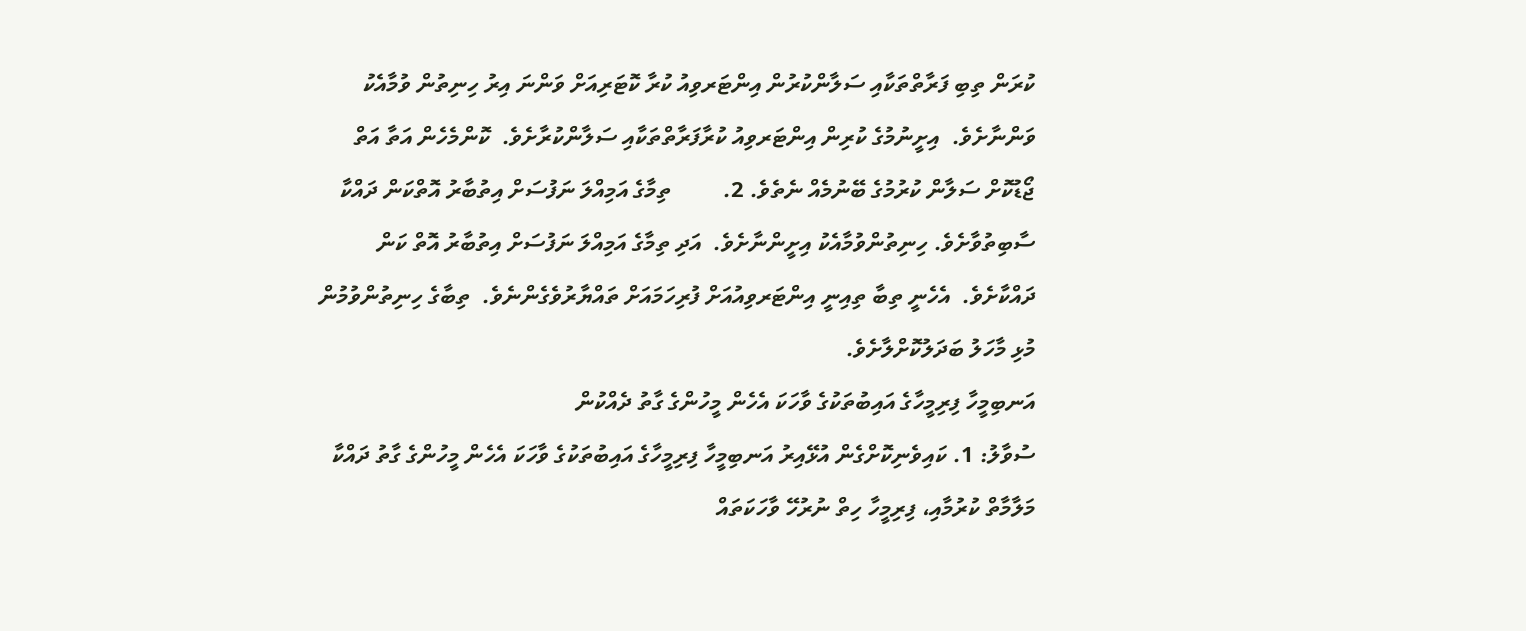ކުރަން ތިބި ފަރާތްތަކާއި ސަލާންކުރުން އިންޓަރވިއު ކުރާ ކޮޓަރިއަށް ވަންނަ އިރު ހިނިތުން ވުމާއެކު ވަންނާށެވެ.  އިށީނުމުގެ ކުރިން އިންޓަރވިއު ކުރާފަރާތްތަކާއި ސަލާންކުރާށެވެ.  ކޮންމެހެން އަތާ އަތް ޖޯޑުކޮށް ސަލާން ކުރުމުގެ ބޭނުމެއް ނެތެވެ. 2.         ތިމާގެ އަމިއްލަ ނަފުސަށް އިތުބާރު އޮތްކަން ދައްކާ ސާބިތުވާށެވެ. ހިނިތުންވުމާއެކު އިށީންނާށެވެ.  އަދި ތިމާގެ އަމިއްލަ ނަފުސަށް އިތުބާރު އޮތް ކަން ދައްކާށެވެ.  އެހެނީ ތިބާ ތިއިނީ އިންޓަރވިއުއަށް ފުރިހަމައަށް ތައްޔާރުވެގެންނެވެ.  ތިބާގެ ހިނިތުންވުމުން މުޅި މާހަލު ބަދަލުކޮށްލާށެވެ.
އަނބިމީހާ ފިރިމީހާގެ އައިބުތަކުގެ ވާހަކަ އެހެން މީހުންގެ ގާތު ދެއްކުން
ސުވާލު: 1. ކައިވެނިކޮށްގެން އުޅޭއިރު އަނބިމީހާ ފިރިމީހާގެ އައިބުތަކުގެ ވާހަކަ އެހެން މީހުންގެ ގާތު ދައްކާ މަލާމާތް ކުރުމާއި، ފިރިމީހާ ހިތް ނުރުހޭ ވާހަކަތައް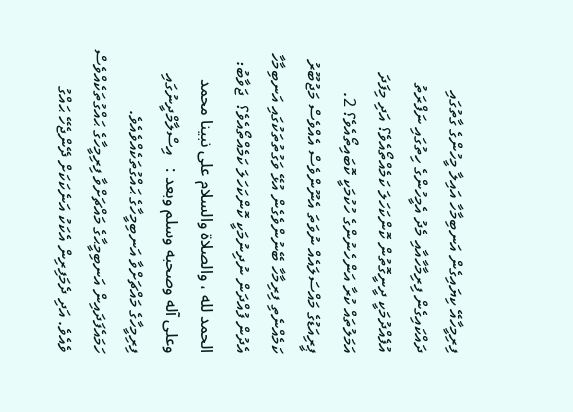ފިރިމީހާއޭ ކިޔައިގެން އަނބިމާހާ އައިލާ މީހުންގެ ގާތުގައި ދައްކައިގެން ފިރިމާހާއާއި މެދު އެމީހުންގެ ހިތުގައި ނަފްރަތު އުފެއްދުމަކީ ދީނީގޮތުން ކޮންކަހަލަ ކަމެއްތޯއެވެ؟ އަދި މިފަދަ އަމަލުތައް ކުރާ އަންހެނުންގެ ހުކުމަކީ ކޮބައިތޯއެވެ؟ 2. ޕީރިއަޑުގެ މައްސަލައެއް ނުވަތަ އެނޫންވެސް އެއްވެސް މަޖުބޫރު ކަމެއްނެތި ފިރިމާހާ ބޭނުންވެގެން އުޅޭ ވަގުތުތަކުގައި އަނބިމާހާ އެދުން ފުއްދަން ނުދިނުމަކީ ކޮންކަހަލަ ކަމެއްތޯއެވެ؟  ޖަވާބު: الحمد لله ، والصلاة والسلام على نبينا محمد وعلى آله وصحبه وسلم وبعد :   އިސްލާމްދީނުގައި ފިރިމީހާގެ މައްޗަށްވާ އަނބިމީހާގެ ޙައްގުތަކެއްވެއެވެ. ހަމައެފަދައިން އަނބިމީޙާގެ މައްޗަށްވާ ފިރިމީހާގެ ޙައްގުތަކެއްވެސް ވެއެވެ. އަދި ދެމަފިރިން އެކަކު އަނެކަކަށް ދޭންޖެހޭ ޙައްގު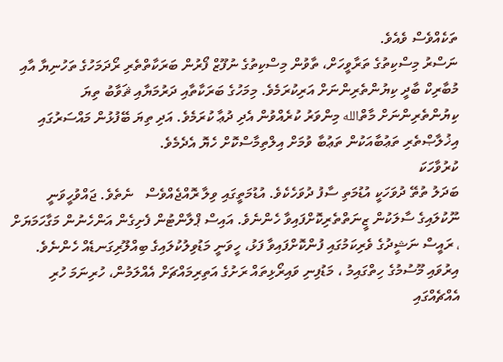ތަކެއްވެސް ވެއެވެ.
ނަސްރު މިސްކިތުގެ ތަރާވީހަށް، ތާވުން މިސްކިތުގެ ނުފޫޒް ފޯރުން ބަރަކާތްތެރި ރޯދަމަހުގެ ތަހުނިޔާ އާއި މުބާރިކް ބާދީ ކިޔުންތެރިންނަށް އަރިކުރަމެވެ. މިމަހުގެ ބަރަކާތާއި ދަރުމަޔާއި ޘަވާބު ތިޔަ ކިޔުންތެރިންނަށް މާތްالله މިންވަރު ކުރެއްވުން އެދި ދުޢާ ކުރަމެވެ. އަދި ތިޔަ ބޭފުޅުން މައްސަރުގައި އިޚުލާޞްތެރި ތަޢުބާއަކުން ތަޢުބާ ވުމަށް އިލްތިމާސްކޮށް ހެޔޮ އެދެމެވެ.
ކުރުވާހަކަ
ބަދަލު ތުތޭ ދުވަހަކީ އުޑުމަތި ސާފު ދުވަހެކެވެ. އުޑުމަތީގައި ވިލާ ރޮއްޖެއްވެސް   ނެތެވެ. ޖައްވުހީވަނީ ނޫކުލައިގެ ސާލަކުން ޒީނަތްތެރިކޮށްފައިވާ ހެންނެވެ. އައިސް ޕްލާންޓުން ފެށިގެން އަންހެނުން މަގާހަމަޔަށް ، ރައީސް ނަޝީދުގެ ވެރިކަމުގައި ފުންކޮށްފައިވާ ފަޅު، ހީވަނީ މަޑުވިލުކުލައިގެ ބިއްލޫރިގަނޑެއް ހެންނެވެ. އިރުވައި މޫސުމުގެ ހިތްގައިމު ، މަޑުފިނި ވައިރޯޅިތައް ރަށުގެ އަތިރިމައްޗަށް އެއްލަމުން، ހުރިނަމަ ހުރި އެއްޗެއްގައި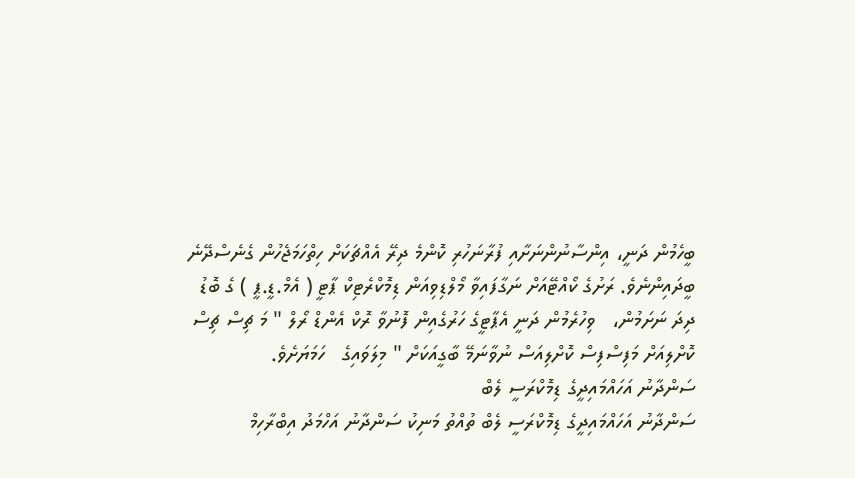ބީހެމުން ދަނީ، އިންސާނުންނަށާއި ފުރާނަހުރި ކޮންމެ ދިރޭ އެއްޗަކަށް ހިތްހަމަޖެހުން ގެނެސްދޭނެ ބީދައިންނެވެ. ރަށުގެ ކޯއްޓޭއަށް ނަގާފައިވާ މޯލްޑިވިއަން ޑިމޮކްރެޓިކް ޕާޓީ ( އެމް.ޑީ.ޕީ ) ގެ ބޮޑު ދިދަ ނަށަމުން،   ވިހުރެމުން ދަނީ އެޕާޓީގެ ހަރުގެއިން ފޮނުވާ ރޮކް އެންޑް ރޯލް " މަ ޗިސް ޗިސް ކޮށްލިއަށް މަފިސްފިސް ކޮށްލިއަސް ނުވާނަމޭ ބާގީއަކަށް " މިލަވައިގެ   ހަމަޔަށެވެ.
ސަންދާނު އަހައްމައިދީގެ ޑިމޮކްރަސީ ލެބް
ސަންދާނު އަހައްމައިދީގެ ޑިމޮކްރަސީ ލެބް ތުއްތު މަނިކު ސަންދާނު އަހްމަދު އިބްރާހިމް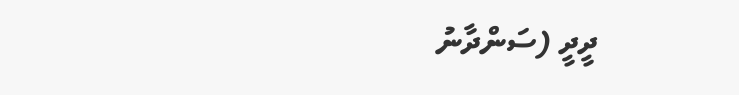ދީދީ (ސަންދާނު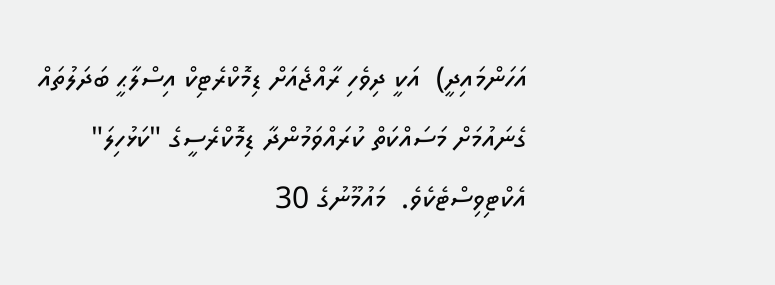އަހަންމައިދީ)  އަކީ ދިވެހި ރާއްޖެއަށް ޑިމޮކްރެޓިކް އިސްލާޙީ ބަދަލުތައް ގެނައުމަށް މަސައްކަތް ކުރައްވަމުންދާ ޑިމޮކްރެސީގެ "ކަޅުހިލަ" އެކްޓިވިސްޓެކެވެ.  މައުމޫނުގެ 30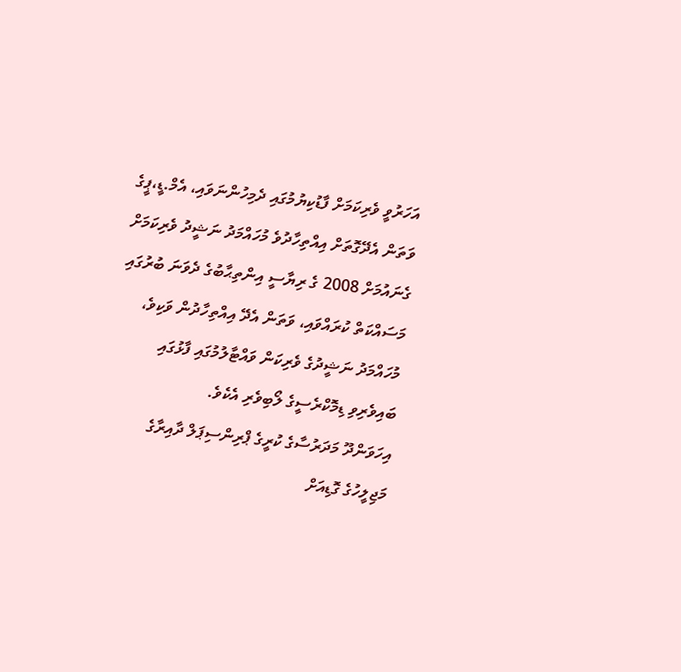އަހަރުވީ ވެރިކަމަށް ފާޑުކިޔުމުގައި ދެމިހުންނަވައި، އެމް.ޑީ،ޕީގެ ވަތަން އެދޭގޮތަށް އިއްތިހާދުވެ މުހައްމަދު ނަޝީދު ވެރިކަމަށް ގެނައުމަށް 2008 ގެ ރިޔާސީ އިންތިޙާބުގެ ދެވަނަ ބުރުގައި މަސައްކަތް ކުރައްވައި، ވަތަން އެދޭ އިއްތިހާދުން ވަކިވެ، މުހައްމަދު ނަޝީދުގެ ވެރިކަން ވައްޓާލުމުގައި ފާޅުގައި ބައިވެރިވި ޑިމޮކްރެސީގެ ލޯބިވެރި އެކެވެ.
އިހަވަންދޫ މަދަރުސާގެ ކުރީގެ ޕްރިންސިޕަލް ދާއިރާގެ މަޖިލީހުގެ ގޮޑިއަށް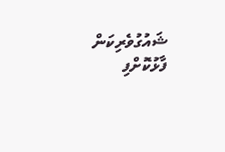ޝައުގުވެރިކަން ފާޅުކޮށްފި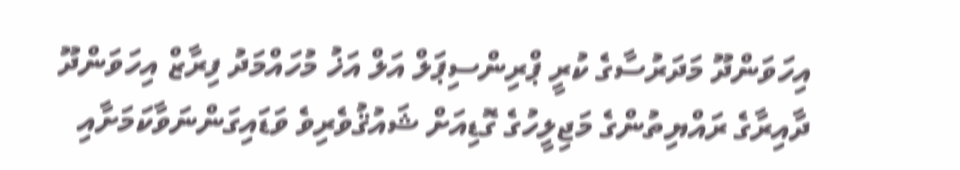އިހަވަންދޫ މަދަރުސާގެ ކުރީ ޕްރިންސިޕަލް އަލް އަޚު މުހައްމަދު ފިރާޒް އިހަވަންދޫ ދާއިރާގެ ރައްޔިތުންގެ މަޖިލީހުގެ ގޮޑިއަށް ޝައުޤުވެރިވެ ވަޑައިގަންނަވާކަމަށާއި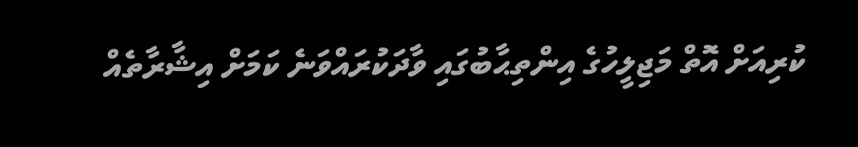ކުރިއަށް އޮތް މަޖިލީހުގެ އިންތިޙާބުގައި ވާދަކުރައްވަނެ ކަމަށް އިޝާރާތެއް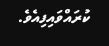ކުރައްވައިފިއެވެ.